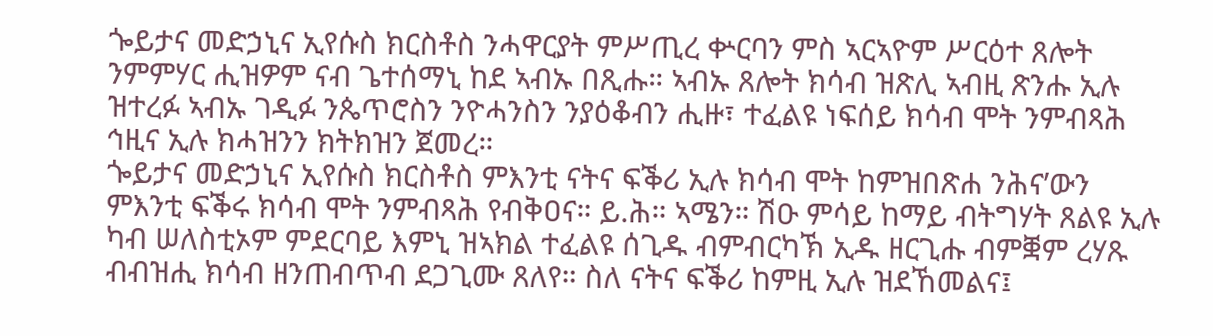ጐይታና መድኃኒና ኢየሱስ ክርስቶስ ንሓዋርያት ምሥጢረ ቍርባን ምስ ኣርኣዮም ሥርዕተ ጸሎት ንምምሃር ሒዝዎም ናብ ጌተሰማኒ ከደ ኣብኡ በጺሑ። ኣብኡ ጸሎት ክሳብ ዝጽሊ ኣብዚ ጽንሑ ኢሉ ዝተረፉ ኣብኡ ገዲፉ ንጴጥሮስን ንዮሓንስን ንያዕቆብን ሒዙ፣ ተፈልዩ ነፍሰይ ክሳብ ሞት ንምብጻሕ ኅዚና ኢሉ ክሓዝንን ክትክዝን ጀመረ።
ጐይታና መድኃኒና ኢየሱስ ክርስቶስ ምእንቲ ናትና ፍቕሪ ኢሉ ክሳብ ሞት ከምዝበጽሐ ንሕና’ውን ምእንቲ ፍቕሩ ክሳብ ሞት ንምብጻሕ የብቅዐና። ይ.ሕ። ኣሜን። ሽዑ ምሳይ ከማይ ብትግሃት ጸልዩ ኢሉ ካብ ሠለስቲኦም ምደርባይ እምኒ ዝኣክል ተፈልዩ ሰጊዱ ብምብርካኽ ኢዱ ዘርጊሑ ብምቛም ረሃጹ ብብዝሒ ክሳብ ዘንጠብጥብ ደጋጊሙ ጸለየ። ስለ ናትና ፍቕሪ ከምዚ ኢሉ ዝደኸመልና፤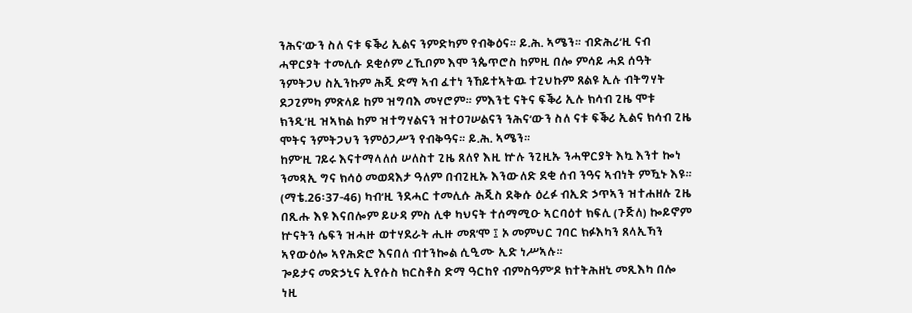ንሕና’ውን ስለ ናቱ ፍቕሪ ኢልና ንምድካም የብቅዕና። ይ.ሕ. ኣሜን። ብድሕሪ’ዚ ናብ ሓዋርያት ተመሊሱ ደቂሶም ረኺቦም እሞ ንጴጥሮስ ከምዚ በሎ ምሳይ ሓደ ሰዓት ንምትጋህ ስኢንኩም ሕጂ ድማ ኣብ ፈተነ ንኸይተኣትዉ ተጊህኩም ጸልዩ ኢሉ ብትግሃት ደጋጊምካ ምጽላይ ከም ዝግባእ መሃሮም። ምእንቲ ናትና ፍቕሪ ኢሉ ክሳብ ጊዜ ሞቱ ክንዲ’ዚ ዝኣክል ከም ዝተግሃልናን ዝተዐገሠልናን ንሕና’ውን ስለ ናቱ ፍቕሪ ኢልና ክሳብ ጊዜ ሞትና ንምትጋህን ንምዕጋሥን የብቅዓና። ይ.ሕ. ኣሜን።
ከም’ዚ ገይሩ እናተማላለሰ ሠለስተ ጊዜ ጸለየ እዚ ኵሉ ንጊዚኡ ንሓዋርያት እኳ እንተ ኰነ ንመጻኢ ግና ክሳዕ መወዳእታ ዓለም በብጊዚኡ እንውለድ ደቂ ሰብ ንዓና ኣብነት ምዃኑ እዩ። (ማቴ.26፡37-46) ካብ’ዚ ንደሓር ተመሊሱ ሕጂስ ደቅሱ ዕረፉ ብኢድ ኃጥኣን ዝተሐዘሉ ጊዜ በጺሑ እዩ እናበሎም ይሁዳ ምስ ሊቀ ካህናት ተሰማሚዑ ኣርባዕተ ክፍሊ (ጉጅለ) ኰይኖም ኵናትን ሴፍን ዝሓዙ ወተሃደራት ሒዙ መጸ’ሞ ፤ ኦ መምህር ገባር ክፉእካን ጸላኢኻን ኣየውዕሎ ኣየሕድሮ እናበለ ብተንኰል ሲዒሙ ኢድ ነሥኣሉ።
ጐይታና መድኃኒና ኢየሱስ ክርስቶስ ድማ ዓርከየ ብምስዓም’ዶ ክተትሕዘኒ መጺእካ በሎ ነዚ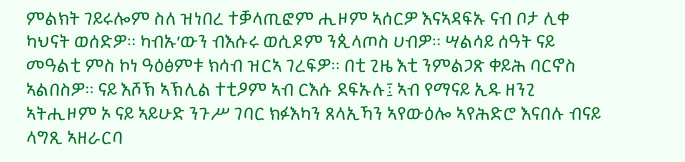ምልክት ገይሩሎም ስለ ዝነበረ ተቓላጢፎም ሒዞም ኣሰርዎ እናኣዳፍኡ ናብ ቦታ ሊቀ ካህናት ወሰድዎ። ካብኡ’ውን ብእሱሩ ወሲዶም ንጲላጦስ ሀብዎ። ሣልሳይ ሰዓት ናይ መዓልቲ ምስ ኮነ ዓዕፅምቱ ክሳብ ዝርኣ ገረፍዎ። በቲ ጊዜ እቲ ንምልጋጽ ቀይሕ ባርኖስ ኣልበስዎ። ናይ እሾኽ ኣኽሊል ተቲዖም ኣብ ርእሱ ደፍኡሉ፤ ኣብ የማናይ ኢዱ ዘንጊ ኣትሒዞም ኦ ናይ ኣይሁድ ንጉሥ ገባር ክፉእካን ጸላኢኻን ኣየውዕሎ ኣየሕድሮ እናበሉ ብናይ ላግጺ ኣዘራርባ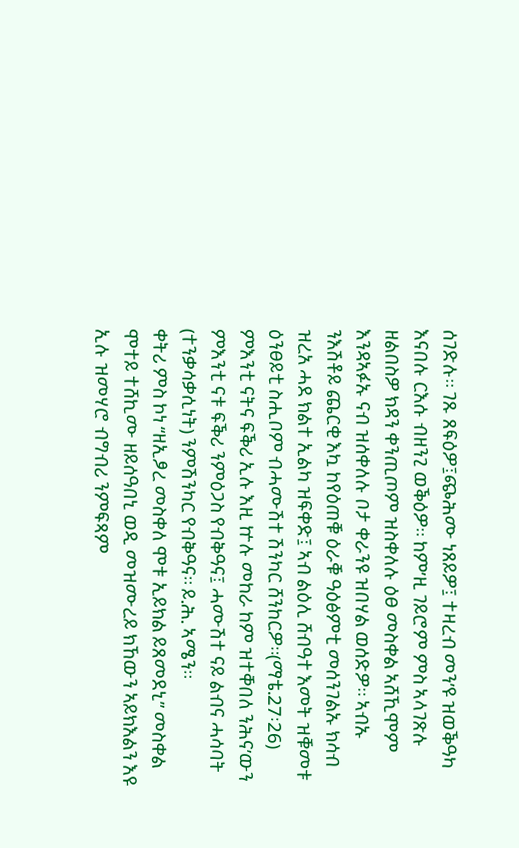ሰገድሉ። ገጹ ጸፍዕዎ፤ጭሕሙ ነጸይዎ፤ ተዛረብ መን’ዩ ዝወቕዓካ እናበሉ ርእሱ ብዘንጊ ወቕዕዎ። ከም’ዚ ገይሮም ምስ ኣላገጽሉ ዘልበስዎ ክዳን ቀንጢጦም ዝስቀለሉ ዕፀ መስቀል ኣሸኺሞም እንዳኣፉኡ ናብ ዝሰቀለሉ ቦታ ቀራንዩ ዝበሃል ወሰድዎ። ኣብኡ ንእሽቶይ ጨርቂ እኳ ከየዕጠቑ ዕራቑ ዓዕፅምቲ መሰንገልኡ ክሳብ ዝረአ ሓደ ክልተ ኢልካ ዝፍቀድ፤ ኣብ ልዕሊ ሸብዓተ እመት ዝቑመቱ ዕንፀይቲ ስሒቦም ብሓሙሽተ ሽንካር ሸንከርዎ።(ማቴ.27፡26)
ምእንቲ ናትና ፍቕሪ ኢሉ እዚ ኵሉ መከራ ከም ዝተቐበለ ንሕና’ውን ምእንቲ ናቱ ፍቕሪ ንምዕጋስ የብቅዓና፤ ሓሙሽተ ናይ ልብና ሓሳባት (ተንቃሳቃሲነት) ንምሽንካር የብቅዓና። ይ.ሕ. ኣሜን።
ቀትሪ ምስ ኮነ “ዘኢፆረ መስቀለ ሞቱ ኢይክል ይጸመደኒ” መስቀል ሞተይ ተሸኪሙ ዘይሰዓበኒ ወዲ መዝሙረይ ክኸውን ኣይክእልን እዩ ኢሉ ዝመሃሮ ብግብሪ ንምፍጻም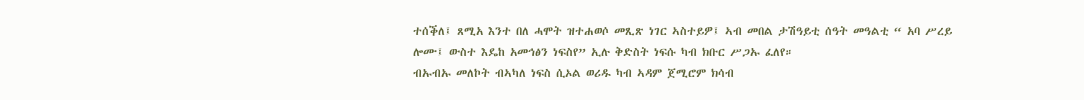ተሰቕለ፤ ጸሚአ እንተ በለ ሓሞት ዝተሐወሶ መጺጽ ነገር ኣስተይዎ፤ ኣብ መበል ታሽዓይቲ ሰዓት መዓልቲ “ አባ ሥረይ ሎሙ፤ ውስተ እዴከ አመኅፅን ነፍስየ” ኢሉ ቅድስት ነፍሱ ካብ ክቡር ሥጋኡ ፈለየ።
ብኡብኡ መለኮት ብኣካለ ነፍስ ሲኦል ወሪዱ ካብ ኣዳም ጀሚሮም ክሳብ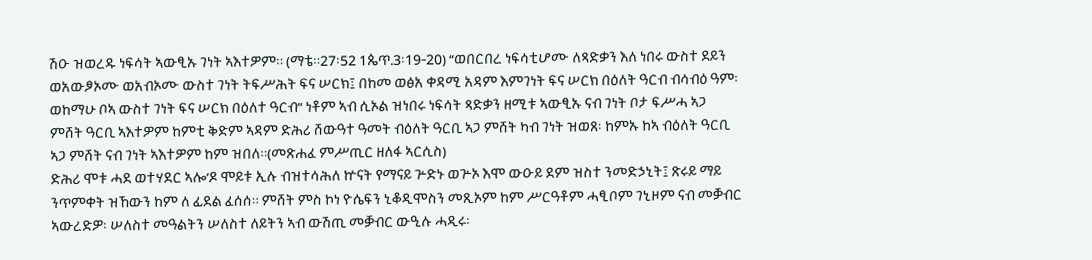ሽዑ ዝወረዱ ነፍሳት ኣውፂኡ ገነት ኣእተዎም። (ማቴ።27፡52 1ጴጥ.3፡19-20) “ወበርበረ ነፍሳቲሆሙ ለጻድቃን እለ ነበሩ ውስተ ደይን ወአውፆኦሙ ወአብኦሙ ውስተ ገነት ትፍሥሕት ፍና ሠርክ፤ በከመ ወፅአ ቀዳሚ አዳም እምገነት ፍና ሠርክ በዕለት ዓርብ ብሳብዕ ዓም፡ ወከማሁ ቦኣ ውስተ ገነት ፍና ሠርክ በዕለተ ዓርብ” ነቶም ኣብ ሲኦል ዝነበሩ ነፍሳት ጻድቃን ዘሚቱ ኣውፂኡ ናብ ገነት ቦታ ፍሥሓ ኣጋ ምሸት ዓርቢ ኣእተዎም ከምቲ ቅድም ኣዳም ድሕሪ ሸውዓተ ዓመት ብዕለት ዓርቢ ኣጋ ምሸት ካብ ገነት ዝወጸ፡ ከምኡ ከኣ ብዕለት ዓርቢ ኣጋ ምሸት ናብ ገነት ኣእተዎም ከም ዝበለ።(መጽሐፈ ምሥጢር ዘለፋ ኣርሲስ)
ድሕሪ ሞቱ ሓደ ወተሃደር ኣሎ’ዶ ሞይቱ ኢሉ ብዝተሳሕለ ኵናት የማናይ ጕድኑ ወጕኦ እሞ ውዑይ ደም ዝስተ ንመድኃኒት፤ ጽሩይ ማይ ንጥምቀት ዝኸውን ከም ለ ፊደል ፈሰሰ። ምሸት ምስ ኮነ ዮሴፍን ኒቆዲሞስን መጺኦም ከም ሥርዓቶም ሓፂቦም ገኒዞም ናብ መቓብር ኣውረድዎ፡ ሠለስተ መዓልትን ሠለስተ ለይትን ኣብ ውሽጢ መቓብር ውዒሉ ሓዲሩ፡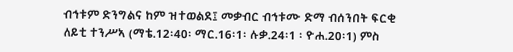ብኅቱም ድንግልና ከም ዝተወልደ፤ መቃብር ብኅቱሙ ድማ ብሰንበት ፍርቂ ለይቲ ተንሥኣ (ማቴ.12፡40፡ ማር.16፡1፡ ሉቃ.24፡1 ፡ ዮሐ.20፡1) ምስ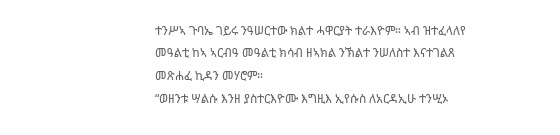ተንሥኣ ጉባኤ ገይሩ ንዓሠርተው ክልተ ሓዋርያት ተራእዮም። ኣብ ዝተፈላለየ መዓልቲ ከኣ ኣርብዓ መዓልቲ ክሳብ ዘኣክል ንኽልተ ንሠለስተ እናተገልጸ መጽሐፈ ኪዳን መሃሮም።
“ወዘንቱ ሣልሱ እንዘ ያስተርእዮሙ እግዚእ ኢየሱስ ለአርዳኢሁ ተንሢኦ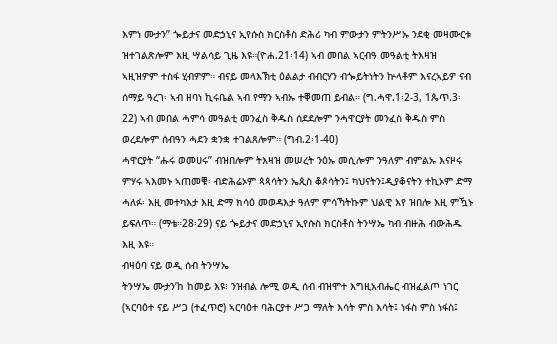እምነ ሙታን” ጐይታና መድኃኒና ኢየሱስ ክርስቶስ ድሕሪ ካብ ምውታን ምትንሥኡ ንደቂ መዛሙርቱ ዝተገልጽሎም እዚ ሣልሳይ ጊዜ እዩ።(ዮሐ.21፡14) ኣብ መበል ኣርብዓ መዓልቲ ትእዛዝ ኣዚዝዎም ተስፋ ሂብዎም። ብናይ መላእኽቲ ዕልልታ ብብርሃን ብጐይትነትን ኵላቶም እናረኣይዎ ናብ ሰማይ ዓረገ፡ ኣብ ዘባነ ኪሩቤል ኣብ የማን ኣብኡ ተቐመጠ ይብል። (ግ.ሓዋ.1፡2-3, 1ጴጥ.3፡22) ኣብ መበል ሓምሳ መዓልቲ መንፈስ ቅዱስ ሰደደሎም ንሓዋርያት መንፈስ ቅዱስ ምስ ወረደሎም ሰብዓን ሓደን ቋንቋ ተገልጸሎም። (ግብ.2፡1-40)
ሓዋርያት “ሑሩ ወመሀሩ” ብዝበሎም ትእዛዝ መሠረት ንዕኡ መሲሎም ንዓለም ብምልኡ እናዞሩ ምሃሩ ኣእመኑ ኣጠመቑ፡ ብድሕሬኦም ጳጳሳትን ኤጲስ ቆጶሳትን፤ ካህናትን፤ዲያቆናትን ተኪኦም ድማ ሓለፉ፡ እዚ መተካእታ እዚ ድማ ክሳዕ መወዳእታ ዓለም ምሳኻትኩም ህልዊ እየ ዝበሎ እዚ ምዃኑ ይፍለጥ። (ማቴ።28፡29) ናይ ጐይታና መድኃኒና ኢየሱስ ክርስቶስ ትንሣኤ ካብ ብዙሕ ብውሕዱ እዚ እዩ።
ብዛዕባ ናይ ወዲ ሰብ ትንሣኤ
ትንሣኤ ሙታን’ከ ከመይ እዩ፧ ንዝብል ሎሚ ወዲ ሰብ ብዝሞተ እግዚአብሔር ብዝፈልጦ ነገር (ኣርባዕተ ናይ ሥጋ (ተፈጥሮ) ኣርባዕተ ባሕርያተ ሥጋ ማለት እሳት ምስ እሳት፤ ነፋስ ምስ ነፋስ፤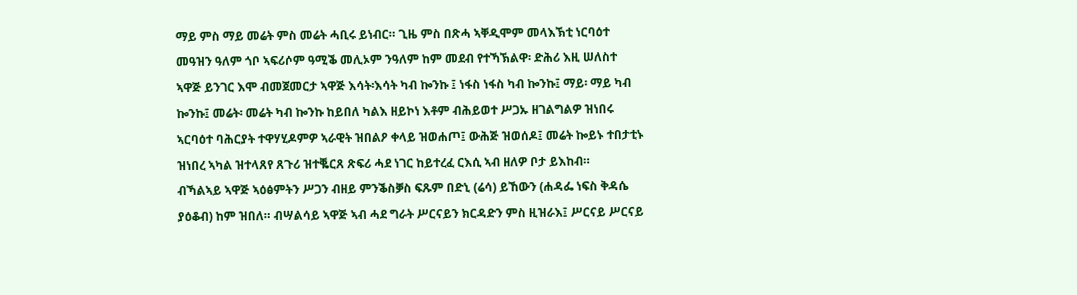ማይ ምስ ማይ መሬት ምስ መሬት ሓቢሩ ይነብር። ጊዜ ምስ በጽሓ ኣቐዲሞም መላእኽቲ ነርባዕተ መዓዝን ዓለም ጎቦ ኣፍሪሶም ዓሚቕ መሊኦም ንዓለም ከም መደብ የተኻኽልዋ፡ ድሕሪ እዚ ሠለስተ ኣዋጅ ይንገር እሞ ብመጀመርታ ኣዋጅ እሳት፡እሳት ካብ ኰንኩ ፤ ነፋስ ነፋስ ካብ ኰንኩ፤ ማይ፡ ማይ ካብ ኰንኩ፤ መሬት፡ መሬት ካብ ኰንኩ ከይበለ ካልእ ዘይኮነ እቶም ብሕይወተ ሥጋኡ ዘገልግልዎ ዝነበሩ ኣርባዕተ ባሕርያት ተዋሃሂዶምዎ ኣራዊት ዝበልዖ ቀላይ ዝወሐጦ፤ ውሕጅ ዝወሰዶ፤ መሬት ኰይኑ ተበታቲኑ ዝነበረ ኣካል ዝተላጸየ ጸጉሪ ዝተቘርጸ ጽፍሪ ሓደ ነገር ከይተረፈ ርእሲ ኣብ ዘለዎ ቦታ ይእከብ።
ብኻልኣይ ኣዋጅ ኣዕፅምትን ሥጋን ብዘይ ምንቕስቓስ ፍጹም በድኒ (ሬሳ) ይኸውን (ሐዳፌ ነፍስ ቅዳሴ ያዕቆብ) ከም ዝበለ። ብሣልሳይ ኣዋጅ ኣብ ሓደ ግራት ሥርናይን ክርዳድን ምስ ዚዝራእ፤ ሥርናይ ሥርናይ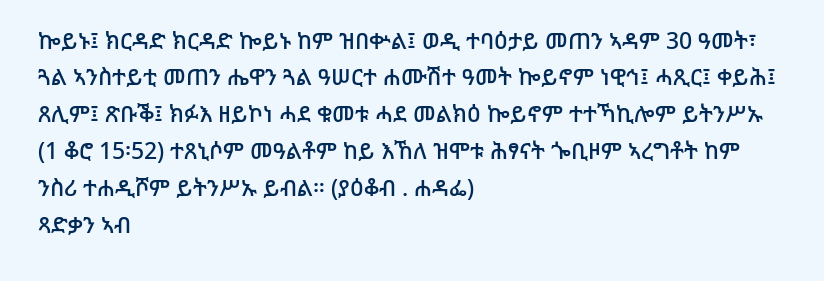ኰይኑ፤ ክርዳድ ክርዳድ ኰይኑ ከም ዝበቍል፤ ወዲ ተባዕታይ መጠን ኣዳም 30 ዓመት፣ ጓል ኣንስተይቲ መጠን ሔዋን ጓል ዓሠርተ ሐሙሽተ ዓመት ኰይኖም ነዊኅ፤ ሓጺር፤ ቀይሕ፤ ጸሊም፤ ጽቡቕ፤ ክፉእ ዘይኮነ ሓደ ቁመቱ ሓደ መልክዕ ኰይኖም ተተኻኪሎም ይትንሥኡ (1 ቆሮ 15፡52) ተጸኒሶም መዓልቶም ከይ እኸለ ዝሞቱ ሕፃናት ጐቢዞም ኣረግቶት ከም ንስሪ ተሐዲሾም ይትንሥኡ ይብል። (ያዕቆብ . ሐዳፌ)
ጻድቃን ኣብ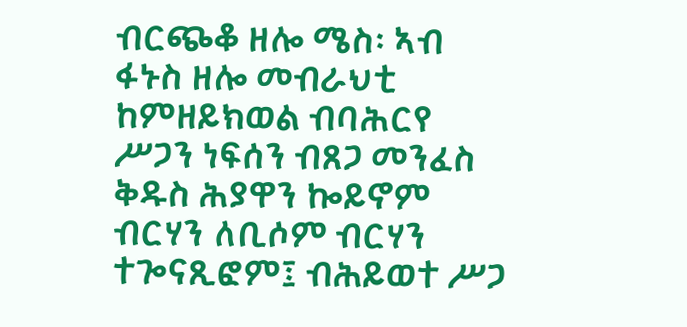ብርጭቆ ዘሎ ሜስ፡ ኣብ ፋኑስ ዘሎ መብራህቲ ከምዘይክወል ብባሕርየ ሥጋን ነፍሰን ብጸጋ መንፈስ ቅዱስ ሕያዋን ኰይኖም ብርሃን ለቢሶም ብርሃን ተጐናጺፎም፤ ብሕይወተ ሥጋ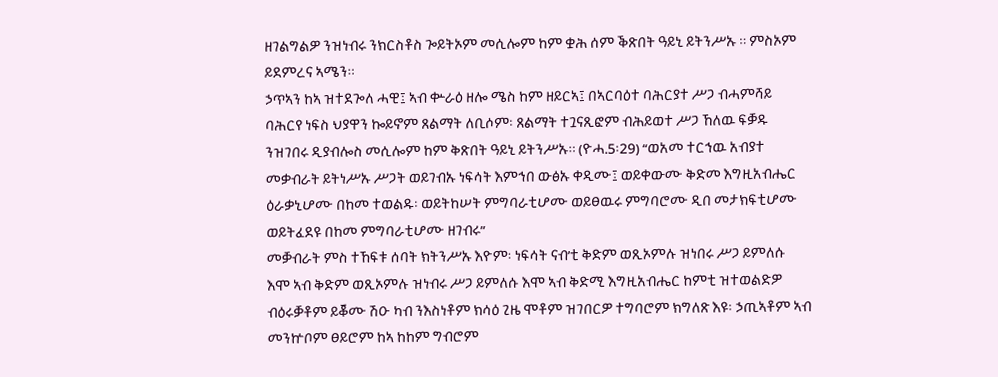ዘገልግልዎ ንዝነብሩ ንክርስቶስ ጐይትኦም መሲሎም ከም ቋሕ ሰም ቕጽበት ዓይኒ ይትንሥኡ ። ምስኦም ይደምረና ኣሜን።
ኃጥኣን ከኣ ዝተደጐለ ሓዊ፤ ኣብ ቍራዕ ዘሎ ሜስ ከም ዘይርኣ፤ በኣርባዕተ ባሕርያተ ሥጋ ብሓምሻይ ባሕርየ ነፍስ ህያዋን ኰይኖም ጸልማት ለቢሶም፡ ጸልማት ተጓናጺፎም ብሕይወተ ሥጋ ኸለዉ ፍቓዱ ንዝገበሩ ዲያብሎስ መሲሎም ከም ቅጽበት ዓይኒ ይትንሥኡ። (ዮሓ.5፡29) “ወአመ ተርኅዉ አብያተ መቃብራት ይትነሥኡ ሥጋት ወይገብኡ ነፍሳት እምኅበ ውፅኡ ቀዲሙ፤ ወይቀውሙ ቅድመ እግዚአብሔር ዕራቃኒሆሙ በከመ ተወልዱ፡ ወይትከሠት ምግባራቲሆሙ ወይፀዉሩ ምግባሮሙ ዲበ መታክፍቲሆሙ ወይትፈደዩ በከመ ምግባራቲሆሙ ዘገብሩ”
መቓብራት ምስ ተኸፍቱ ሰባት ክትንሥኡ እዮም፡ ነፍሳት ናብ’ቲ ቅድም ወጺኦምሉ ዝነበሩ ሥጋ ይምለሱ እሞ ኣብ ቅድም ወጺኦምሉ ዝነብሩ ሥጋ ይምለሱ እሞ ኣብ ቅድሚ እግዚአብሔር ከምቲ ዝተወልድዎ ብዕሩቓቶም ይቖሙ ሽዑ ካብ ንእስነቶም ክሳዕ ጊዜ ሞቶም ዝገበርዎ ተግባሮም ክግለጽ እዩ፡ ኃጢኣቶም ኣብ መንኵቦም ፀይሮም ከኣ ከከም ግብሮም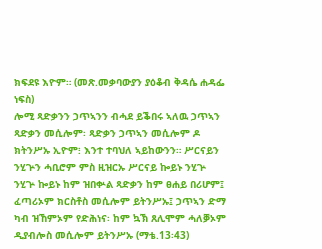ክፍደዩ እዮም። (መጽ.መቃባውያን ያዕቆብ ቅዳሴ ሐዳፌ ነፍስ)
ሎሚ ጻድቃንን ኃጥኣንን ብሓደ ይቕበሩ ኣለዉ ኃጥኣን ጻድቃን መሲሎም፡ ጻድቃን ኃጥኣን መሲሎም ዶ ክትንሥኡ ኢዮም፧ እንተ ተባህለ ኣይከውንን። ሥርናይን ንሂጕን ሓቢሮም ምስ ዚዝርኡ ሥርናይ ኰይኑ ንሂጕ ንሂጕ ኰይኑ ከም ዝበቍል ጻድቃን ከም ፀሐይ በሪሆም፤ ፈጣሪኦም ክርስቶስ መሲሎም ይትንሥኡ፤ ኃጥኣን ድማ ካብ ዝኸምኦም የድሕነና፡ ከም ኳኽ ጸሊሞም ሓለቓኦም ዲያብሎስ መሲሎም ይትንሥኡ (ማቴ.13፡43)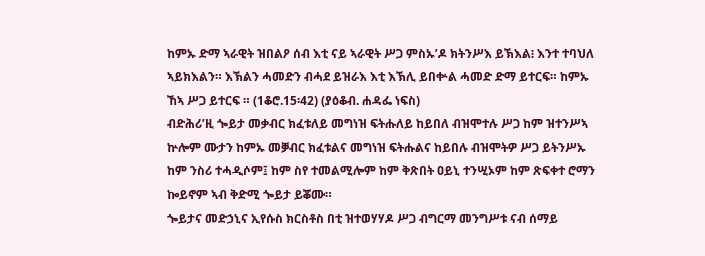ከምኡ ድማ ኣራዊት ዝበልዖ ሰብ እቲ ናይ ኣራዊት ሥጋ ምስኡ’ዶ ክትንሥእ ይኽእል፧ እንተ ተባህለ ኣይክእልን። እኽልን ሓመድን ብሓደ ይዝራእ እቲ እኽሊ ይበቍል ሓመድ ድማ ይተርፍ። ከምኡ ኸኣ ሥጋ ይተርፍ ። (1ቆሮ.15፡42) (ያዕቆብ. ሐዳፌ ነፍስ)
ብድሕሪ’ዚ ጐይታ መቃብር ክፈቱለይ መግነዝ ፍትሑለይ ከይበለ ብዝሞተሉ ሥጋ ከም ዝተንሥኣ ኵሎም ሙታን ከምኡ መቓብር ክፈቱልና መግነዝ ፍትሑልና ከይበሉ ብዝሞትዎ ሥጋ ይትንሥኡ ከም ንስሪ ተሓዲሶም፤ ከም ስየ ተመልሚሎም ከም ቅጽበት ዐይኒ ተንሢኦም ከም ጽፍቀተ ሮማን ኰይኖም ኣብ ቅድሚ ጐይታ ይቖሙ።
ጐይታና መድኃኒና ኢየሱስ ክርስቶስ በቲ ዝተወሃሃዶ ሥጋ ብግርማ መንግሥቱ ናብ ሰማይ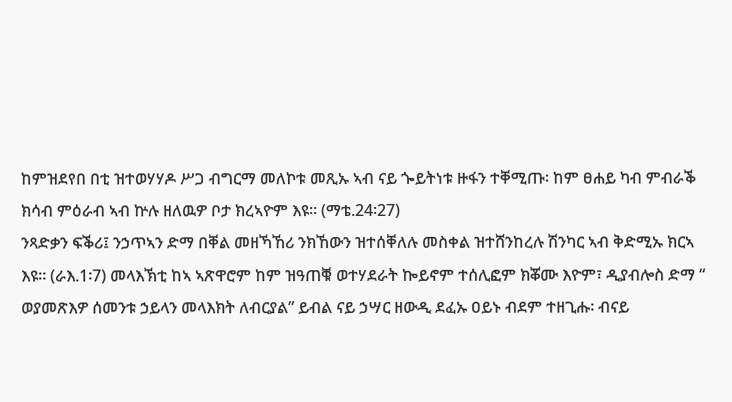ከምዝደየበ በቲ ዝተወሃሃዶ ሥጋ ብግርማ መለኮቱ መጺኡ ኣብ ናይ ጐይትነቱ ዙፋን ተቐሚጡ፡ ከም ፀሐይ ካብ ምብራቕ ክሳብ ምዕራብ ኣብ ኵሉ ዘለዉዎ ቦታ ክረኣዮም እዩ። (ማቴ.24፡27)
ንጻድቃን ፍቕሪ፤ ንኃጥኣን ድማ በቐል መዘኻኸሪ ንክኸውን ዝተሰቐለሉ መስቀል ዝተሸንከረሉ ሽንካር ኣብ ቅድሚኡ ክርኣ እዩ። (ራእ.1፡7) መላእኽቲ ከኣ ኣጽዋሮም ከም ዝዓጠቑ ወተሃደራት ኰይኖም ተሰሊፎም ክቖሙ እዮም፣ ዲያብሎስ ድማ “ ወያመጽእዎ ሰመንቱ ኃይላን መላእክት ለብርያል” ይብል ናይ ኃሣር ዘውዲ ደፈኡ ዐይኑ ብደም ተዘጊሑ፡ ብናይ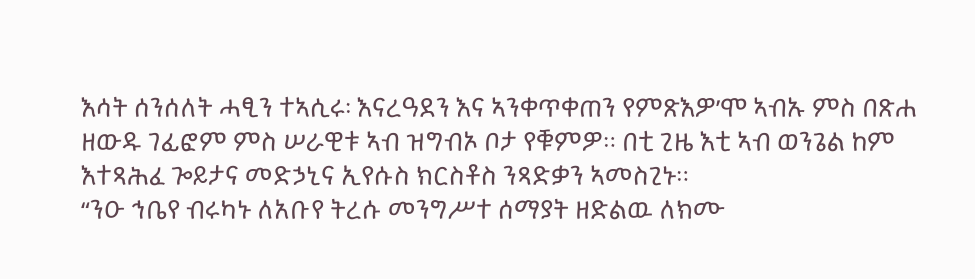እሳት ሰንሰለት ሓፂን ተኣሲሩ፡ እናረዓደን እና ኣንቀጥቀጠን የምጽእዎ’ሞ ኣብኡ ምስ በጽሐ ዘውዱ ገፊፎም ምስ ሠራዊቱ ኣብ ዝግብኦ ቦታ የቑምዎ። በቲ ጊዜ እቲ ኣብ ወንጌል ከም እተጻሕፈ ጐይታና መድኃኒና ኢየሱስ ክርስቶስ ንጻድቃን ኣመስጊኑ።
“ንዑ ኅቤየ ብሩካኑ ለአቡየ ትረሱ መንግሥተ ሰማያት ዘድልዉ ለክሙ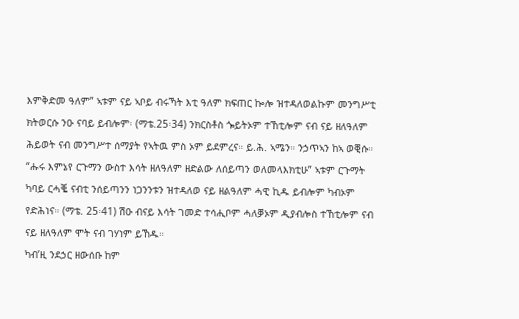እምቅድመ ዓለም” ኣቱም ናይ ኣቦይ ብሩኻት እቲ ዓለም ክፍጠር ኰሎ ዝተዳለወልኩም መንግሥቲ ክትወርሱ ንዑ ናባይ ይብሎም፡ (ማቴ.25፡34) ንክርስቶስ ጐይትኦም ተኸቲሎም ናብ ናይ ዘለዓለም ሕይወት ናብ መንግሥተ ሰማያት የኣትዉ ምስ ኦም ይደምረና። ይ.ሕ. ኣሜን። ንኃጥኣን ከኣ ወቒሱ።
“ሑሩ እምኔየ ርጉማን ውስተ እሳት ዘለዓለም ዘድልው ለሰይጣን ወለመላእክቲሁ” ኣቱም ርጉማት ካባይ ርሓቘ ናብቲ ንሰይጣንን ነጋንንቱን ዝተዳለወ ናይ ዘልዓለም ሓዊ ኪዱ ይብሎም ካብኦም የድሕነና። (ማቴ. 25፡41) ሽዑ ብናይ እሳት ገመድ ተሳሒቦም ሓለቓኦም ዲያብሎስ ተኸቲሎም ናብ ናይ ዘለዓለም ሞት ናብ ገሃነም ይኸዱ።
ካብ’ዚ ንደኃር ዘውሰቡ ከም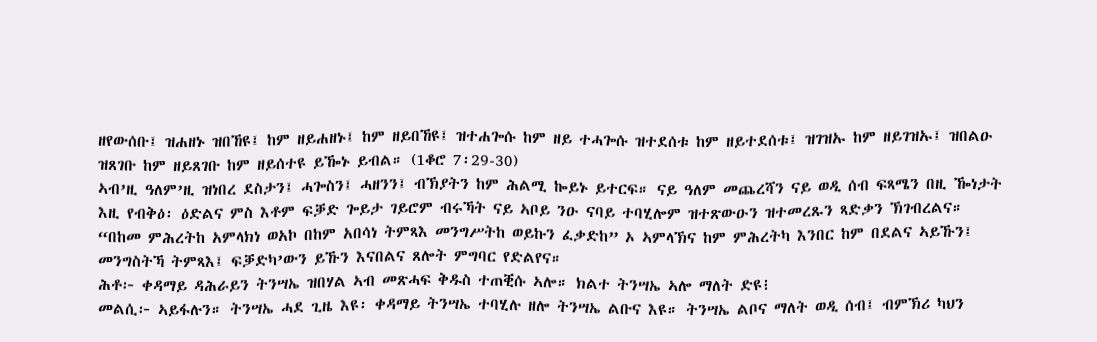ዘየውሰቡ፤ ዝሐዘኑ ዝበኸዩ፤ ከም ዘይሐዘኑ፤ ከም ዘይበኸዩ፤ ዝተሐጐሱ ከም ዘይ ተሓጐሱ ዝተደሰቱ ከም ዘይተደሰቱ፤ ዝገዝኡ ከም ዘይገዝኡ፤ ዝበልዑ ዝጸገቡ ከም ዘይጸገቡ ከም ዘይሰተዩ ይዀኑ ይብል። (1ቆሮ 7፡29-30)
ኣብ’ዚ ዓለም’ዚ ዝነበረ ደስታን፤ ሓጐስን፤ ሓዘንን፤ ብኽያትን ከም ሕልሚ ኰይኑ ይተርፍ። ናይ ዓለም መጨረሻን ናይ ወዲ ሰብ ፍጻሜን በዚ ዀነታት እዚ የብቅዕ፡ ዕድልና ምስ እቶም ፍቓድ ጐይታ ገይሮም ብሩኻት ናይ ኣቦይ ንዑ ናባይ ተባሂሎም ዝተጽውዑን ዝተመረጹን ጻድቃን ኽገብረልና።
“በከመ ምሕረትከ አምላክነ ወአኮ በከም አበሳነ ትምጻእ መንግሥትከ ወይኩን ፈቃድከ” ኦ ኣምላኽና ከም ምሕረትካ እንበር ከም በደልና ኣይኹን፤ መንግስትኻ ትምጻእ፤ ፍቓድካ’ውን ይኹን እናበልና ጸሎት ምግባር የድልየና።
ሕቶ፦ ቀዳማይ ዳሕራይን ትንሣኤ ዝበሃል ኣብ መጽሓፍ ቅዱስ ተጠቒሱ ኣሎ። ክልተ ትንሣኤ ኣሎ ማለት ድዩ፧
መልሲ፦ ኣይፋሉን። ትንሣኤ ሓደ ጊዜ እዩ፡ ቀዳማይ ትንሣኤ ተባሂሉ ዘሎ ትንሣኤ ልቡና እዩ። ትንሣኤ ልቦና ማለት ወዲ ሰብ፤ ብምኽሪ ካህን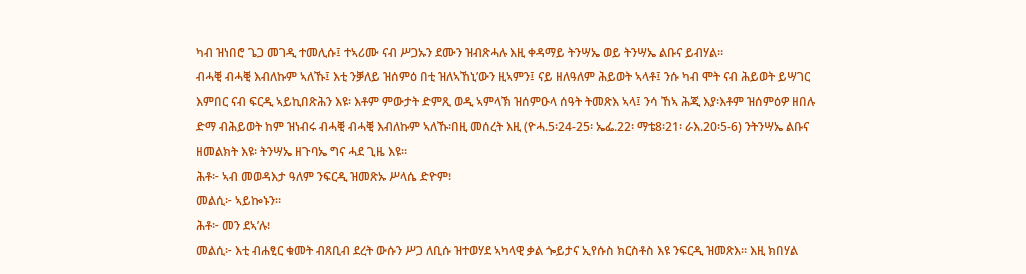ካብ ዝነበሮ ጌጋ መገዲ ተመሊሱ፤ ተኣሪሙ ናብ ሥጋኡን ደሙን ዝብጽሓሉ እዚ ቀዳማይ ትንሣኤ ወይ ትንሣኤ ልቡና ይብሃል።
ብሓቒ ብሓቒ እብለኩም ኣለኹ፤ እቲ ንቓለይ ዝሰምዕ በቲ ዝለኣኸኒ’ውን ዚኣምን፤ ናይ ዘለዓለም ሕይወት ኣላቶ፤ ንሱ ካብ ሞት ናብ ሕይወት ይሣገር እምበር ናብ ፍርዲ ኣይኪበጽሕን እዩ፡ እቶም ምውታት ድምጺ ወዲ ኣምላኽ ዝሰምዑላ ሰዓት ትመጽእ ኣላ፤ ንሳ ኸኣ ሕጂ እያ፡እቶም ዝሰምዕዎ ዘበሉ ድማ ብሕይወት ከም ዝነብሩ ብሓቒ ብሓቒ እብለኩም ኣለኹ፡በዚ መሰረት እዚ (ዮሓ.5፡24-25፡ ኤፌ.22፡ ማቴ8፡21፡ ራእ.20፡5-6) ንትንሣኤ ልቡና ዘመልክት እዩ፡ ትንሣኤ ዘጉባኤ ግና ሓደ ጊዜ እዩ።
ሕቶ፦ ኣብ መወዳእታ ዓለም ንፍርዲ ዝመጽኡ ሥላሴ ድዮም፧
መልሲ፦ ኣይኰኑን።
ሕቶ፦ መን ደኣ’ሉ፧
መልሲ፦ እቲ ብሐፂር ቁመት ብጸቢብ ደረት ውሱን ሥጋ ለቢሱ ዝተወሃደ ኣካላዊ ቃል ጐይታና ኢየሱስ ክርስቶስ እዩ ንፍርዲ ዝመጽእ። እዚ ክበሃል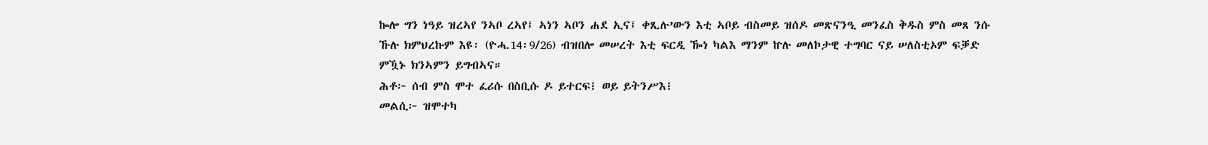ኰሎ ግን ነዓይ ዝረኣየ ንኣቦ ረኣየ፤ ኣነን ኣቦን ሐደ ኢና፤ ቀጺሉ’ውን እቲ ኣቦይ ብስመይ ዝሰዶ መጽናንዒ መንፈስ ቅዱስ ምስ መጸ ንሱ ኹሉ ክምህረኩም እዩ፡ (ዮሓ.14፡9/26) ብዝበሎ መሠረት እቲ ፍርዲ ዀነ ካልእ ማንም ኵሉ መለኮታዊ ተግባር ናይ ሠለስቲኦም ፍቓድ ምዃኑ ክንኣምን ይግብኣና።
ሕቶ፦ ሰብ ምስ ሞተ ፈሪሱ በስቢሱ ዶ ይተርፍ፧ ወይ ይትንሥእ፧
መልሲ፦ ዝሞተካ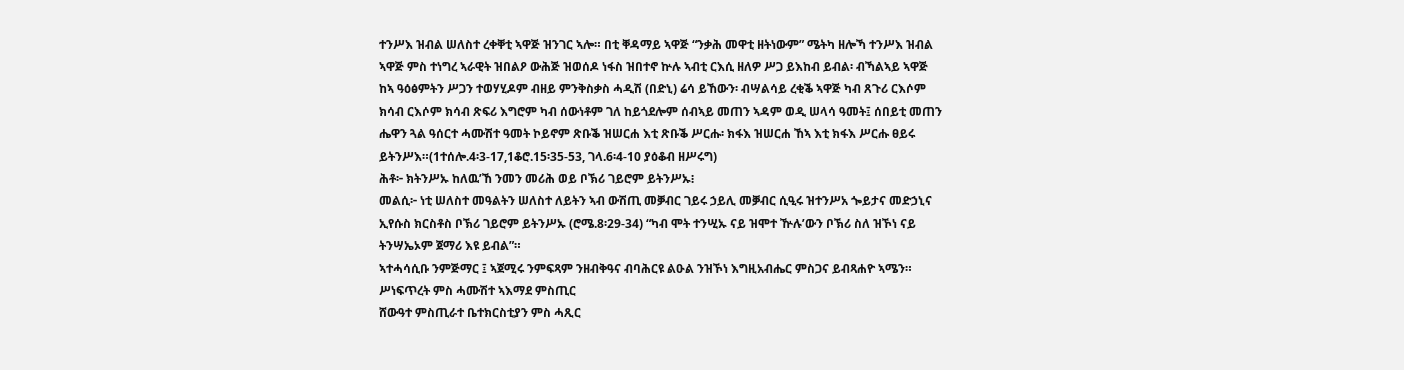ተንሥእ ዝብል ሠለስተ ረቀቐቲ ኣዋጅ ዝንገር ኣሎ። በቲ ቐዳማይ ኣዋጅ “ንቃሕ መዋቲ ዘትነውም” ሜትካ ዘሎኻ ተንሥእ ዝብል ኣዋጅ ምስ ተነግረ ኣራዊት ዝበልዖ ውሕጅ ዝወሰዶ ነፋስ ዝበተኖ ኵሉ ኣብቲ ርእሲ ዘለዎ ሥጋ ይእከብ ይብል፡ ብኻልኣይ ኣዋጅ ከኣ ዓዕፅምትን ሥጋን ተወሃሂዶም ብዘይ ምንቅስቃስ ሓዲሽ (በድኒ) ሬሳ ይኸውን፡ ብሣልሳይ ረቂቕ ኣዋጅ ካብ ጸጉሪ ርእሶም ክሳብ ርእሶም ክሳብ ጽፍሪ እግሮም ካብ ሰውነቶም ገለ ከይጎደሎም ሰብኣይ መጠን ኣዳም ወዲ ሠላሳ ዓመት፤ ሰበይቲ መጠን ሔዋን ጓል ዓሰርተ ሓሙሽተ ዓመት ኮይኖም ጽቡቕ ዝሠርሐ እቲ ጽቡቕ ሥርሑ፡ ክፋእ ዝሠርሐ ኸኣ እቲ ክፋእ ሥርሑ ፀይሩ ይትንሥእ።(1ተሰሎ.4፡3-17,1ቆሮ.15፡35-53, ገላ.6፡4-10 ያዕቆብ ዘሥሩግ)
ሕቶ፦ ክትንሥኡ ከለዉ’ኸ ንመን መሪሕ ወይ ቦኽሪ ገይሮም ይትንሥኡ፧
መልሲ፦ ነቲ ሠለስተ መዓልትን ሠለስተ ለይትን ኣብ ውሽጢ መቓብር ገይሩ ኃይሊ መቓብር ሲዒሩ ዝተንሥአ ጐይታና መድኃኒና ኢየሱስ ክርስቶስ ቦኽሪ ገይሮም ይትንሥኡ (ሮሜ.8፡29-34) “ካብ ሞት ተንሢኡ ናይ ዝሞተ ዅሉ’ውን ቦኽሪ ስለ ዝኾነ ናይ ትንሣኤኦም ጀማሪ እዩ ይብል”።
ኣተሓሳሲቡ ንምጅማር ፤ ኣጀሚሩ ንምፍጻም ንዘብቅዓና ብባሕርዩ ልዑል ንዝኾነ እግዚአብሔር ምስጋና ይብጻሐዮ ኣሜን።
ሥነፍጥረት ምስ ሓሙሽተ ኣእማደ ምስጢር
ሸውዓተ ምስጢራተ ቤተክርስቲያን ምስ ሓጺር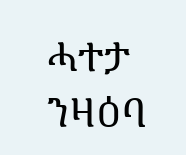ሓተታ ንዛዕባ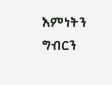እምነትን ግብርን